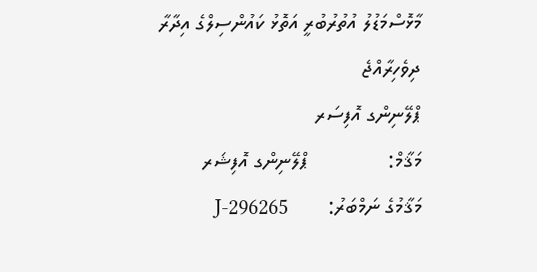މާޅޮސްމަޑުލު އުތުރުބުރީ އަތޮޅު ކައުންސިލްގެ އިދާރާ
ދިވެހިރާއްޖެ
ޕްލޭނިންގ އޮފިސަރ
މަޤާމް:              ޕްލޭނިންގ އޮފިޝަރ
މަޤާމުގެ ނަމްބަރު:       J-296265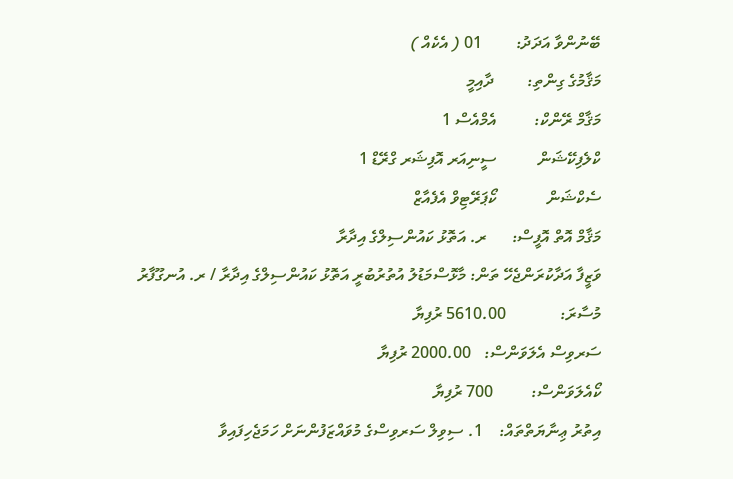ބޭނުންވާ އަދަދު:        01 ( އެކެއް )
މަޤާމުގެ ގިންތި:        ދާއިމީ
މަޤާމް ރޭންކް:         އެމްއެސް 1
ކްލެފިކޭޝަން          ސީނިއަރ އޮފިޝަރ ގްރޭޑް 1
ސެކްޝަން            ކޯޕަރޭޓިވް އެފެއާޒް
މަޤާމް އޮތް އޮފީސް:      ރ. އަތޮޅު ކައުންސިލްގެ އިދާރާ
ވަޒީފާ އަދާކުރަންޖެހޭ ތަން: މާޅޮސްމަޑުލު އުތުރުބުރީ އަތޮޅު ކައުންސިލްގެ އިދާރާ / ރ. އުނގޫފާރު
މުސާރަ:             5610.00 ރުފިޔާ
ސަރވިސް އެލަވަންސް:   2000.00 ރުފިޔާ
ކޯއެލަވަންސް:         700 ރުފިޔާ
އިތުރު ޢިނާޔަތްތައް:    1. ސިވިލް ސަރވިސްގެ މުވައްޒަފުންނަށް ހަމަޖެހިފައިވާ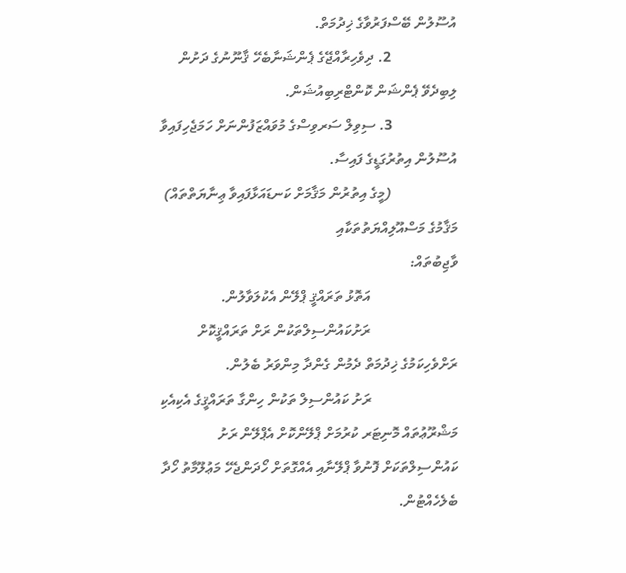އުސޫލުން ބޭސްފަރުވާގެ ޚިދުމަތް.
                  2. ދިވެހިރާއްޖޭގެ ޕެންޝަނާބެހޭ ޤާނޫނުގެ ދަށުން ލިބިދެވޭ ޕެންޝަން ކޮންޓްރިބިއުޝަން.
                  3. ސިވިލް ސަރވިސްގެ މުވައްޒަފުންނަށް ހަމަޖެހިފައިވާ އުސޫލުން އިތުރުގަޑީގެ ފައިސާ.
                  (މީގެ އިތުރުން މަޤާމަށް ކަނޑައަޅާފައިވާ ޢިނާޔަތްތައް)
މަޤާމުގެ މަސްއޫލިއްޔަތުތަކާއި
ވާޖިބުތައް:
                        އަތޮޅު ތަރައްޤީ ޕްލޭން އެކުލަވާލުން.
                        ރަށުކައުންސިލްތަކުން ރަށް ތަރައްޤީކޮށް ރަށްވެހިކަމުގެ ޚިދުމަތް ދެމުން ގެންދާ މިންވަރު ބެލުން.
                        ރަށު ކައުންސިލް ތަކުން ހިންގާ ތަރައްޤީގެ އެކިއެކި މަޝްރޫޢުތައް މޮނިޓަރ ކުރުމަށް ޕްލޭންކޮށް އެޕްލޭން ރަށު ކައުންސިލްތަކަށް ފޮނުވާ ޕްލޭނާއި އެއްގޮތަށް ހޯދަންޖެހޭ މަޢުލޫމާތު ހޯދާ ބެލެހެއްޓުން.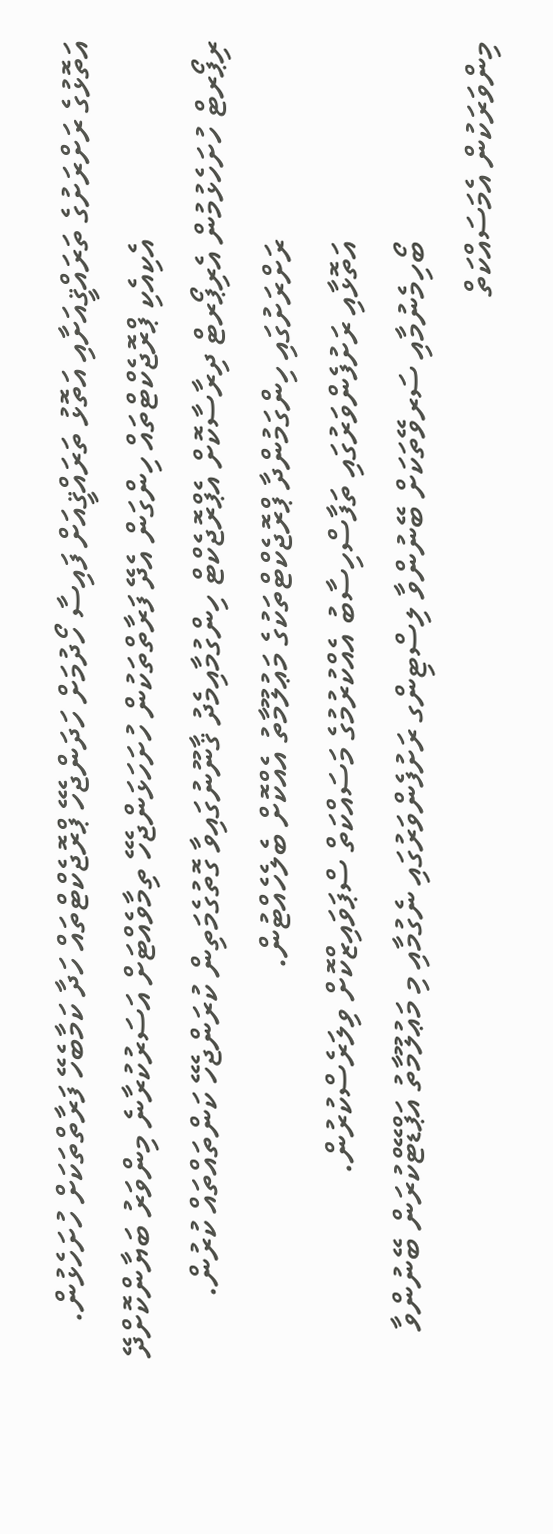އަތޮޅުގެ ރަށްރަށުގެ ތަރައްޤީއަށާއި އަތޮޅު ތަރައްޤީއަށް ފައިސާ ހޯދުމަށް ހަދަންޖެހޭ ޕްރޮޖެކްޓްތައް ހަދާ ކަމާބެހޭ ފަރާތްތަކަށް ހުށަހެޅުން.
                        އެކިއެކި ޕްރޮޖެކްޓްތައް ހިންގަން އެދޭ ފަރާތްތަކުން ހުށަހަޅަންޖެހޭ ތިމާވެއްޓަށް އަސަރުކުރާނެ މިންވަރު ބަޔާންކޮށްދޭ ރިޕޯރޓް ހުށަހެޅުމުން އެރިޕޯރޓް ދިރާސާކޮށް އެޕްރޮޖެކްޓް ހިންގުމާއިމެދު ޤާނޫނުގައިވާ ގޮތުގެމަތިން ކުރަންޖެހޭ ކަންތައްތައް ކުރުން.
                        ރަށްރަށުގައި ހިންގަމުންދާ ޕްރޮޖެކްޓްތަކުގެ މަޢުލޫމާތު އެއްކޮށް ބެލެހެއްޓުން.
                        އަތޮޅާއި ރަށުފެންވަރުގައި ތަފާސްހިސާބު އެއްކުރުމުގެ މަސައްކަތް ސްޕަވައިޒްކޮށް ވިލަރެސްކުރުން.
                        ބޯހިމެނުމާއި ސަރވޭތަކަށް ބޭނުންވާ ލިސްޓިންގ ރަށުފެންވަރުގައި ނެގުމާއި މި މަޢުލޫމާތު އަޕްޑޭޓްކުރަން ބޭނުންވާ މިންވަރަކުން އެމަސައްކަތް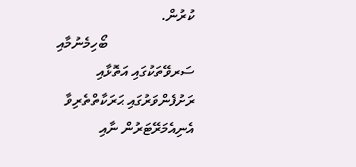ކުރުން.
                        ބޯހިމެނުމާއި ސަރވޭތަކުގައި އަތޮޅާއި ރަށުފެންވަރުގައި ޙަރަކާތްތެރިވާ އެނިއެމަރޭޓަރުން ނާއި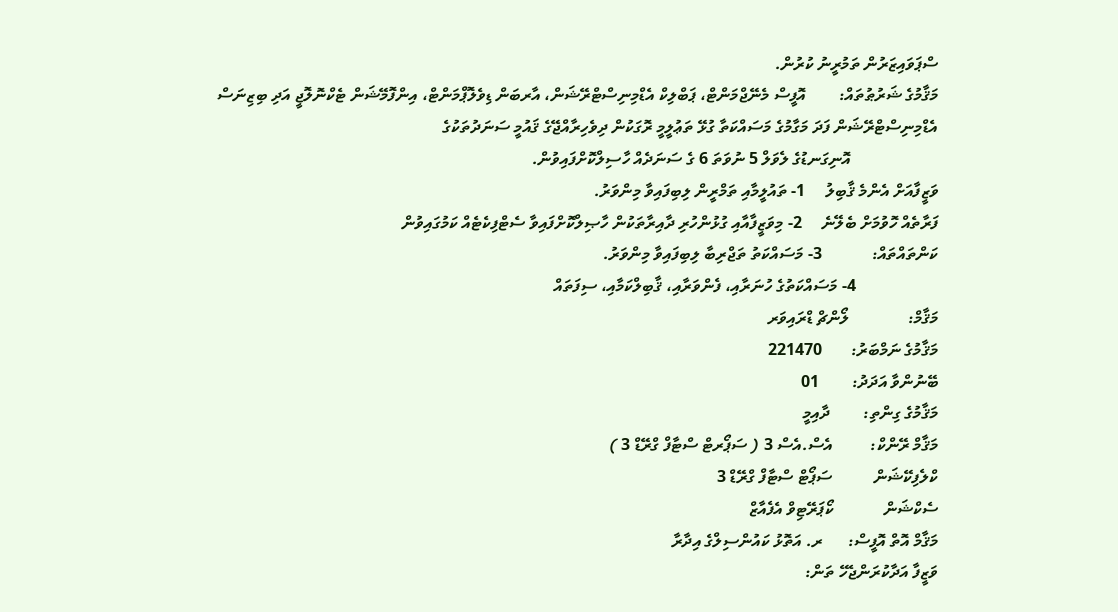ސްޕަވައިޒަރުން ތަމުރީނު ކުރުން.
މަޤާމުގެ ޝަރުޠުތައް:        އޮފީސް މެނޭޖްމަންޓް، ޕަބްލިކް އެޑްމިނިސްޓްރޭޝަން، އާރބަން ޑިވެލޮޕްމަންޓް، އިންފޮމޭޝަން ޓެކްނޮލޮޖީ އަދި ބިޒިނަސް އެޑްމިނިސްޓްރޭޝަން ފަދަ މަގާމުގެ މަސައްކަތާ ގުޅޭ ތަޢުލީމީ ރޮގަކުން ދިވެހިރާއްޖޭގެ ޤައުމީ ސަނަދުތަކުގެ
                     އޮނިގަނޑުގެ ލެވަލް 5 ނުވަތަ 6 ގެ ސަނަދެއް ހާސިލްކޮށްފައިވުން.
ވަޒީފާއަށް އެންމެ ޤާބިލު     1- ތައުލީމާއި ތަމްރީން ލިބިފައިވާ މިންވަރު.
ފަރާތެއް ހޮވުމަށް ބެލޭނެ     2- މިވަޒީފާއާއި ގުޅުންހުރި ދާއިރާތަކުން ހާޞިލްކޮށްފައިވާ ސެޓްފިކެޓެއް ކަމުގައިވުން
ކަންތައްތައް:            3- މަސައްކަތު ތަޖްރިބާ ލިބިފައިވާ މިންވަރު.
                    4- މަސައްކަތުގެ ހުނަރާއި، ފެންވަރާއި، ޤާބިލްކަމާއި، ސިފަތައް
މަޤާމް:              ލޯންޗް ޑްރައިވަރ
މަޤާމުގެ ނަމްބަރު:       221470
ބޭނުންވާ އަދަދު:        01
މަޤާމުގެ ގިންތި:        ދާއިމީ
މަޤާމް ރޭންކް:         އެސް.އެސް 3 ( ސަޕޯރޓް ސްޓާފް ގްރޭޑް 3 )
ކްލެފިކޭޝަން          ސަޕޯޓް ސްޓާފް ގްރޭޑް 3
ސެކްޝަން            ކޯޕަރޭޓިވް އެފެއާޒް
މަޤާމް އޮތް އޮފީސް:      ރ. އަތޮޅު ކައުންސިލްގެ އިދާރާ
ވަޒީފާ އަދާކުރަންޖެހޭ ތަން: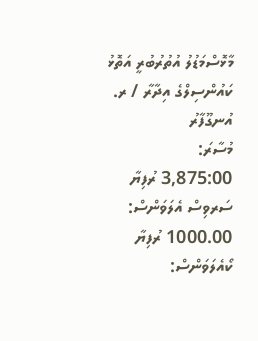މާޅޮސްމަޑުލު އުތުރުބުރީ އަތޮޅު ކައުންސިލްގެ އިދާރާ / ރ. އުނގޫފާރު
މުސާރަ:             3,875:00 ރުފިޔާ
ސަރވިސް އެލަވަންސް:   1000.00 ރުފިޔާ
ކޯއެލަވަންސް: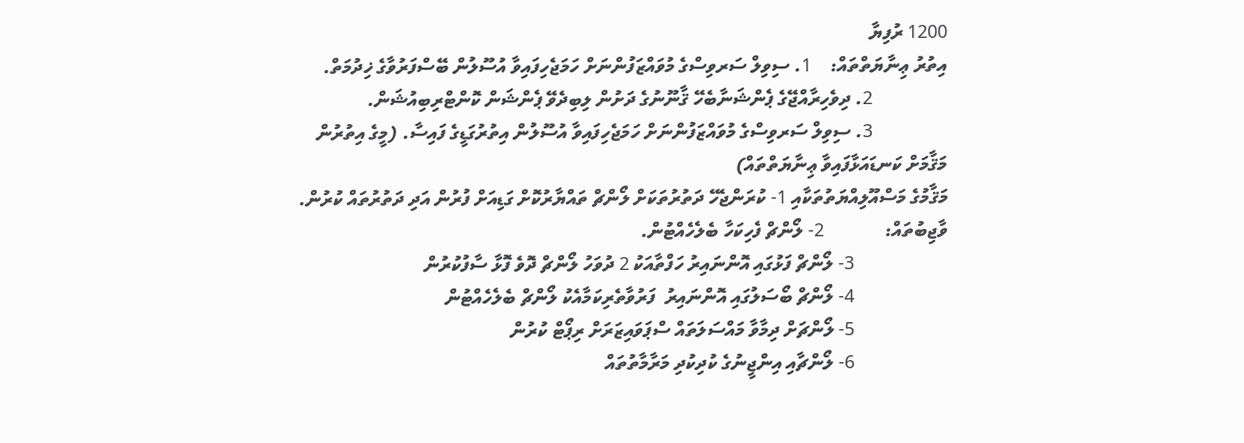1200 ރުފިޔާ
އިތުރު ޢިނާޔަތްތައް:    1. ސިވިލް ސަރވިސްގެ މުވައްޒަފުންނަށް ހަމަޖެހިފައިވާ އުސޫލުން ބޭސްފަރުވާގެ ޚިދުމަތް.
                2. ދިވެހިރާއްޖޭގެ ޕެންޝަނާބެހޭ ޤާނޫނުގެ ދަށުން ލިބިދެވޭ ޕެންޝަން ކޮންޓްރިބިއުޝަން.
                3. ސިވިލް ސަރވިސްގެ މުވައްޒަފުންނަށް ހަމަޖެހިފައިވާ އުސޫލުން އިތުރުގަޑީގެ ފައިސާ. (މީގެ އިތުރުން މަޤާމަށް ކަނޑައަޅާފައިވާ ޢިނާޔަތްތައް)
މަޤާމުގެ މަސްއޫލިއްޔަތުތަކާއި 1- ކުރަންޖެހޭ ދަތުރުތަކަށް ލޯންޗް ތައްޔާރުކޮށް ގަޑިއަށް ފުރުން އަދި ދަތުރުތައް ކުރުން.
ވާޖިބުތައް:             2- ލޯންޗް ފެހިކަހާ ބެލެހެއްޓުން.
                    3- ލޯންޗް ފަޅުގައި އޮންނައިރު ހަފްތާއަކު 2 ދުވަހު ލޯންޗް ދޮވެ ފޮޅާ ސާފުކުރުން
                    4- ލޯންޗް ބޯސަލުގައި އޮންނައިރު  ފަރުވާތެރިކަމާއެކު ލޯންޗް ބެލެހެއްޓުން
                    5- ލޯންޗަށް ދިމާވާ މައްސަލަތައް ސްޕަވައިޒަރަށް ރިޕޯޓް ކުރުން
                    6- ލޯންޗާއި އިންޖީނުގެ ކުދިކުދި މަރާމާތުތައް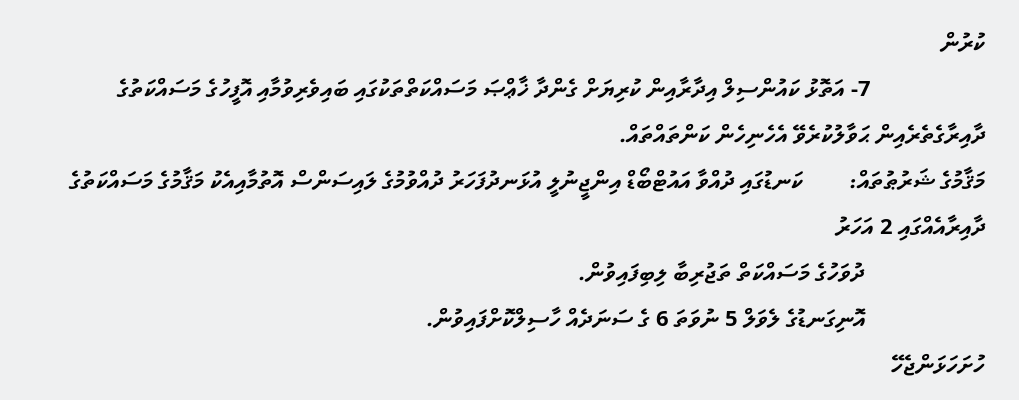ކުރުން
                    7- އަތޮޅު ކައުންސިލް އިދާރާއިން ކުރިޔަށް ގެންދާ ޚާޢްޞަ މަސައްކަތްތަކުގައި ބައިވެރިވުމާއި އޮފީހުގެ މަސައްކަތުގެ ދާއިރާގެތެރެއިން ޙަވާލުކުރެވޭ އެހެނިހެން ކަންތައްތައް.
މަޤާމުގެ ޝަރުޠުތައް:        ކަނޑުގައި ދުއްވާ އައުޓްބޯޑް އިންޖީނުލީ އުޅަނދުފަހަރު ދުއްވުމުގެ ލައިސަންސް އޮތުމާއިއެކު މަޤާމުގެ މަސައްކަތުގެ ދާއިރާއެއްގައި 2 އަހަރު
                     ދުވަހުގެ މަސައްކަތް ތަޖުރިބާ ލިބިފައިވުން.
                     އޮނިގަނޑުގެ ލެވަލް 5 ނުވަތަ 6 ގެ ސަނަދެއް ހާސިލްކޮށްފައިވުން.
ހުށަހަޅަންޖެހޭ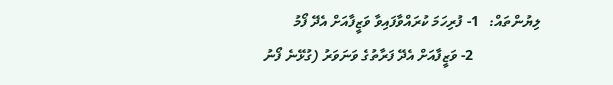ލިޔުންތައް:   1- ފުރިހަމަ ކުރައްވާފައިވާ ވަޒީފާއަށް އެދޭ ފޯމު
                   2- ވަޒީފާއަށް އެދޭ ފަރާތުގެ ވަނަވަރު (ގުޅޭނެ ފޯނު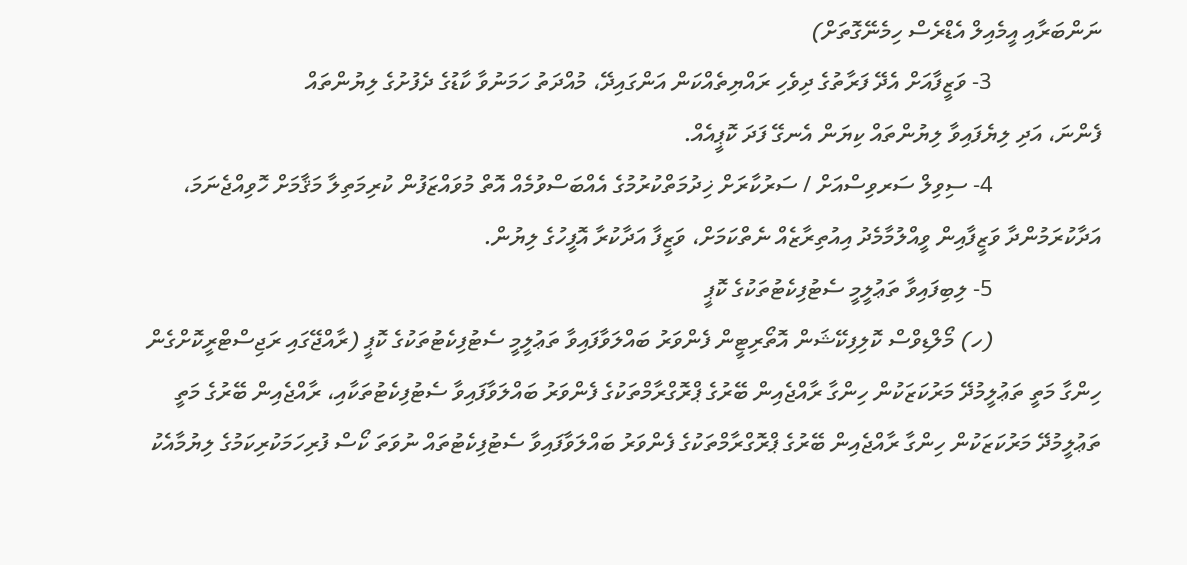ނަންބަރާއި އީމެއިލް އެޑްރެސް ހިމެނޭގޮތަށް)
                   3- ވަޒީފާއަށް އެދޭ ފަރާތުގެ ދިވެހި ރައްޔިތެއްކަން އަންގައިދޭ، މުއްދަތު ހަމަނުވާ ކާޑުގެ ދެފުށުގެ ލިޔުންތައް                        ފެންނަ، އަދި ލިޔެފައިވާ ލިޔުންތައް ކިޔަން އެނގޭ ފަދަ ކޮޕީއެއް.
                   4- ސިވިލް ސަރވިސްއަށް / ސަރުކާރަށް ޚިދުމަތްކުރުމުގެ އެއްބަސްވުމެއް އޮތް މުވައްޒަފުން ކުރިމަތިލާ މަޤާމަށް ހޮވިއްޖެނަމަ، އަދާކުރަމުންދާ ވަޒީފާއިން ވީއްލުމާމެދު އިއުތިރާޒެއް ނެތްކަމަށް، ވަޒީފާ އަދާކުރާ އޮފީހުގެ ލިޔުން.
                   5- ލިބިފައިވާ ތަޢުލީމީ ސެޓުފިކެޓުތަކުގެ ކޮޕީ
                   (ހ) މޯލްޑިވްސް ކޮލިފިކޭޝަން އޮތޯރިޓީން ފެންވަރު ބައްލަވާފައިވާ ތަޢުލީމީ ސެޓުފިކެޓުތަކުގެ ކޮޕީ (ރާއްޖޭގައި ރަޖިސްޓްރީކޮށްގެން ހިންގާ މަތީ ތަޢުލީމުދޭ މަރުކަޒަކުން ހިންގާ ރާއްޖެއިން ބޭރުގެ ޕްރޮގްރާމްތަކުގެ ފެންވަރު ބައްލަވާފައިވާ ސެޓުފިކެޓުތަކާއި، ރާއްޖެއިން ބޭރުގެ މަތީ ތަޢުލީމުދޭ މަރުކަޒަކުން ހިންގާ ރާއްޖެއިން ބޭރުގެ ޕްރޮގްރާމްތަކުގެ ފެންވަރު ބައްލަވާފައިވާ ސެޓުފިކެޓުތައް ނުވަތަ ކޯސް ފުރިހަމަކުރިކަމުގެ ލިޔުމާއެކު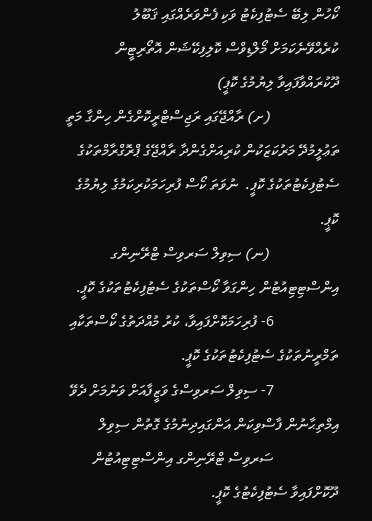ކޯހުން ލިބޭ ސެޓުފިކެޓު ވަކި ފެންވަރެއްގައި ޤަބޫލު ކުރެއްވޭނެކަމަށް މޯލްޑިވްސް ކޮލިފިކޭޝަން އޮތޯރިޓީން ދޫކުރައްވާފައިވާ ލިޔުމުގެ ކޮޕީ)
                   (ށ) ރާއްޖޭގައި ރަޖިސްޓްރީކޮށްގެން ހިންގާ މަތީ ތަޢުލީމުދޭ މަރުކަޒަކުން ކުރިއަށްގެންދާ ރާއްޖޭގެ ޕްރޮގްރާމްތަކުގެ ސެޓުފިކެޓުތަކުގެ ކޮޕީ.  ނުވަތަ ކޯސް ފުރިހަމަކުރިކަމުގެ ލިޔުމުގެ ކޮޕީ.
                   (ނ) ސިވިލް ސަރވިސް ޓްރޭނިންގ އިންސްޓިޓިއުޓުން ހިންގަވާ ކޯސްތަކުގެ ސެޓުފިކެޓުތަކުގެ ކޮޕީ.
                  6- ފުރިހަމަކޮށްފައިވާ، ކުރު މުއްދަތުގެ ކޯސްތަކާއި ތަމްރީނުތަކުގެ ސެޓުފިކެޓުތަކުގެ ކޮޕީ.
                  7- ސިވިލް ސަރވިސްގެ ވަޒީފާއަށް ވަނުމަށް ދެވޭ އިމްތިޙާނުން ފާސްވިކަން އަންގައިދިނުމުގެ ގޮތުން ސިވިލް
                  ސަރވިސް ޓްރޭނިންގ އިންސްޓިޓިއުޓުން ދޫކޮށްފައިވާ ސެޓުފިކެޓުގެ ކޮޕީ.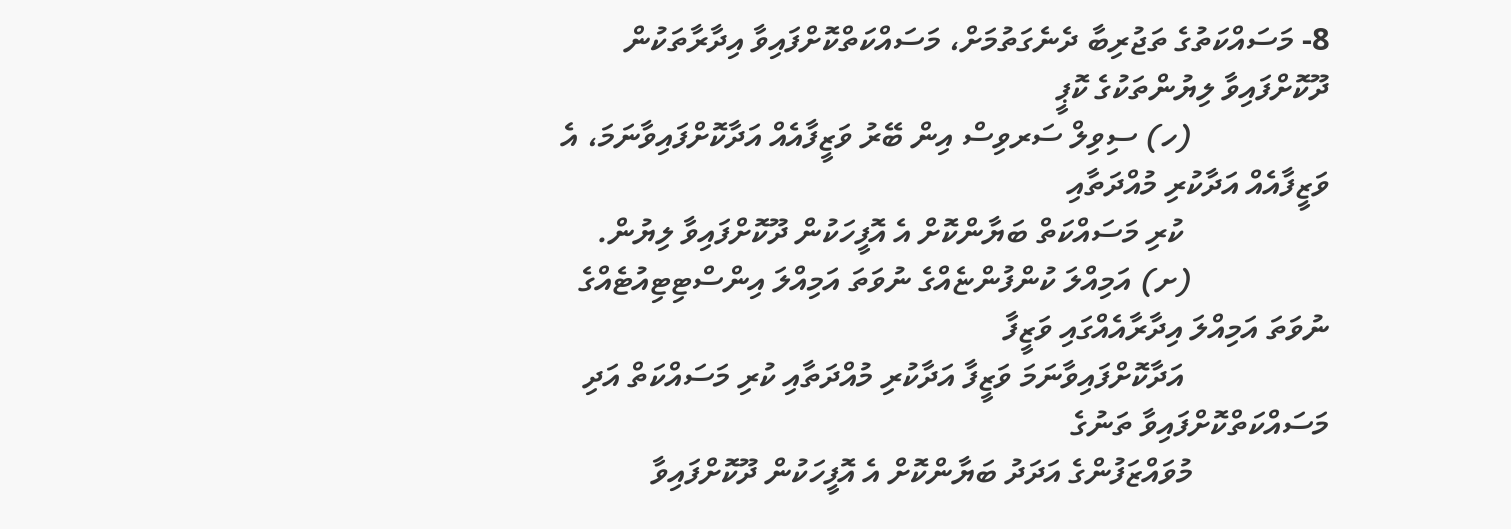8- މަސައްކަތުގެ ތަޖުރިބާ ދެނެގަތުމަށް، މަސައްކަތްކޮށްފައިވާ އިދާރާތަކުން ދޫކޮށްފައިވާ ލިޔުންތަކުގެ ކޮޕީ
                 (ހ) ސިވިލް ސަރވިސް އިން ބޭރު ވަޒީފާއެއް އަދާކޮށްފައިވާނަމަ، އެ ވަޒީފާއެއް އަދާކުރި މުއްދަތާއި
                  ކުރި މަސައްކަތް ބަޔާންކޮށް އެ އޮފީހަކުން ދޫކޮށްފައިވާ ލިޔުން.
                 (ށ) އަމިއްލަ ކުންފުންޏެއްގެ ނުވަތަ އަމިއްލަ އިންސްޓިޓިއުޓެއްގެ ނުވަތަ އަމިއްލަ އިދާރާއެއްގައި ވަޒީފާ
                  އަދާކޮށްފައިވާނަމަ ވަޒީފާ އަދާކުރި މުއްދަތާއި ކުރި މަސައްކަތް އަދި މަސައްކަތްކޮށްފައިވާ ތަނުގެ
                 މުވައްޒަފުންގެ އަދަދު ބަޔާންކޮށް އެ އޮފީހަކުން ދޫކޮށްފައިވާ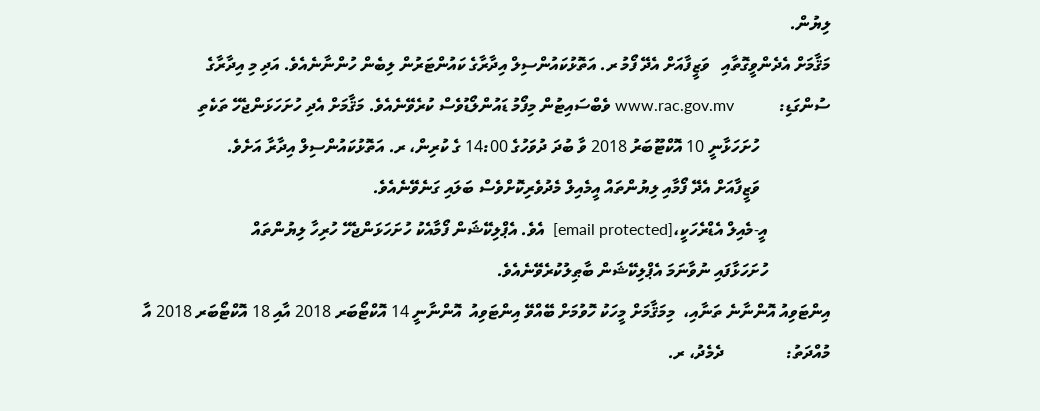ލިޔުން.
މަޤާމަށް އެދެންވީގޮތާއި   ވަޒީފާއަށް އެދޭ ފޯމު ރ. އަތޮޅުކައުންސިލް އިދާރާގެ ކައުންޓަރުން ލިބެން ހުންނާނެއެވެ. އަދި މި އިދާރާގެ
ސުންގަޑި:           www.rac.gov.mv ވެބްސައިޓުން މިފޯމު ޑައުންލޯޑުވެސް ކުރެވޭނެއެވެ. މަޤާމަށް އެދި ހުށަހަޅަންޖެހޭ ތަކެތި
                 ހުށަހަޅާނީ 10 އޮކްޓޫބަރު 2018 ވާ ބުދަ ދުވަހުގެ 14:00 ގެ ކުރިން، ރ. އަތޮޅުކައުންސިލް އިދާރާ އަށެވެ.
                 ވަޒީފާއަށް އެދޭ ފޯމާއި ލިޔުންތައް އީމެއިލް މެދުވެރިކޮށްވެސް ބަލައި ގަނެވޭނެއެވެ.
               އީ-މެއިލް އެޑްރެހަކީ،[email protected]  އެވެ. އެޕްލިކޭޝަން ފޯމާއެކު ހުށަހަޅަންޖެހޭ ހުރިހާ ލިޔުންތައް
               ހުށަހަޅާފައި ނުވާނަމަ އެޕްލިކޭޝަން ބާޠިލުކުރެވޭނެއެވެ.
އިންޓަވިއު އޮންނާނެ ތަނާއި،  މިމަޤާމަށް މީހަކު ހޮވުމަށް ބޭއްވޭ އިންޓަވިއު  އޮންނާނީ 14 އޮކްޓޯބަރ 2018 އާއި 18 އޮކްޓޯބަރ 2018 އާ
މުއްދަތު:               ދެމެދު، ރ.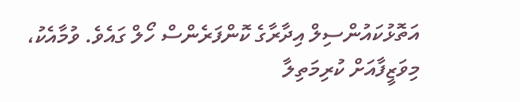އަތޮޅުކައުންސިލް އިދާރާގެ ކޮންފަރެންސް ހޯލް ގައެވެ. ވުމާއެކު، މިވަޒީފާއަށް ކުރިމަތިލާ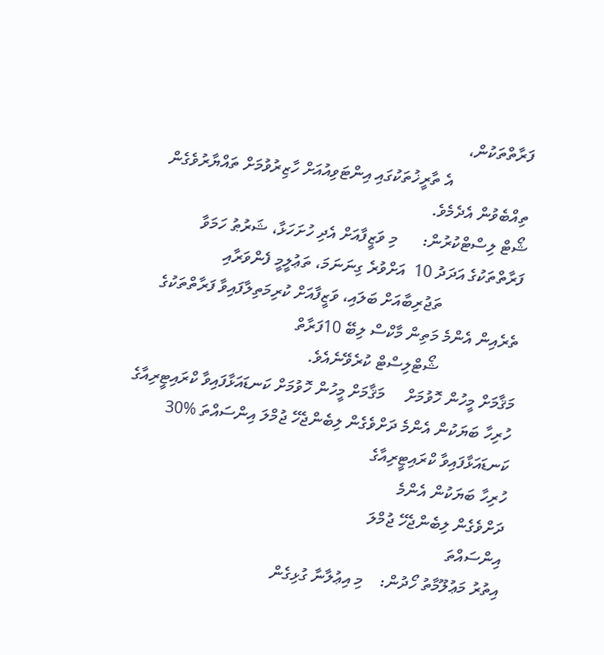ފަރާތްތަކުން،
                   އެ ތާރީޚުތަކުގައި އިންޓަވިއުއަށް ހާޒިރުވުމަށް ތައްޔާރުވެގެން ތިއްބެވުން އެދެމެވެ.
ޝޯޓް ލިސްޓްކުރުން:      މި ވަޒީފާއަށް އެދި ހުށަހަޅާ، ޝަރުޠު ހަމަވާ ފަރާތްތަކުގެ އަދަދު 10  އަށްވުރެ ގިނަނަމަ، ތަޢުލީމީ ފެންވަރާއި
                   ތަޖުރިބާއަށް ބަލައި، ވަޒީފާއަށް ކުރިމަތިލާފައިވާ ފަރާތްތަކުގެ ތެރެއިން އެންމެ މަތިން މާކްސް ލިބޭ 10ފަރާތް
                   ޝޯޓްލިސްޓް ކުރެވޭނެއެވެ.
މަޤާމަށް މީހުން ހޮވުމަށް     މަޤާމަށް މީހުން ހޮވުމަށް ކަނޑައަޅާފައިވާ ކްރައިޓީރިއާގެ ހުރިހާ ބަޔަކުން އެންމެ ދަށްވެގެން ލިބެންޖެހޭ ޖުމްލަ އިންސައްތަ %30
ކަނޑައަޅާފައިވާ ކްރައިޓީރިއާގެ
ހުރިހާ ބަޔަކުން އެންމެ
ދަށްވެގެން ލިބެންޖެހޭ ޖުމްލަ
އިންސައްތަ
އިތުރު މަޢުލޫމާތު ހޯދުން:    މި އިޢުލާނާ ގުޅިގެން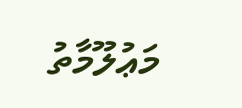މަޢުލޫމާތު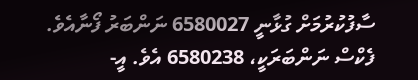ސާފުކުރުމަށް ގުޅާނީ 6580027 ނަންބަރު ފޯނާއެވެ. ފެކްސް ނަންބަރަކީ، 6580238 އެވެ. އީ-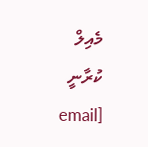މެއިލް ކުރާނީ [email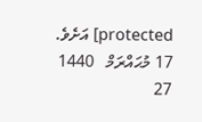protected] އަށެވެ.
17 މުޙައްރަމް   1440
27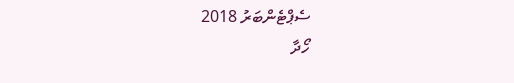ސެޕްޓެންބަރު 2018
ހޯދާ